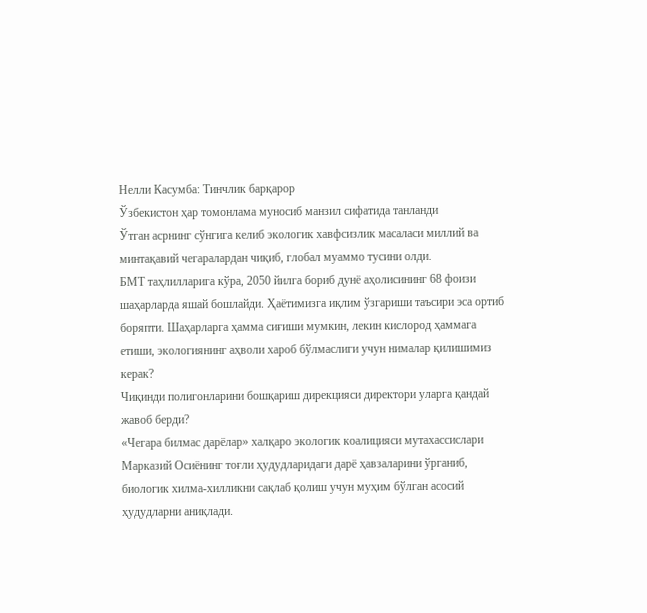Нелли Касумба: Тинчлик барқарор
Ўзбекистон ҳар томонлама муносиб манзил сифатида танланди
Ўтган асрнинг сўнгига келиб экологик хавфсизлик масаласи миллий ва минтақавий чегаралардан чиқиб, глобал муаммо тусини олди.
БМТ таҳлилларига кўра, 2050 йилга бориб дунё аҳолисининг 68 фоизи шаҳарларда яшай бошлайди. Ҳаётимизга иқлим ўзгариши таъсири эса ортиб боряпти. Шаҳарларга ҳамма сиғиши мумкин, лекин кислород ҳаммага етиши, экологиянинг аҳволи хароб бўлмаслиги учун нималар қилишимиз керак?
Чиқинди полигонларини бошқариш дирекцияси директори уларга қандай жавоб берди?
«Чегара билмас дарёлар» халқаро экологик коалицияси мутахассислари Марказий Осиёнинг тоғли ҳудудларидаги дарё ҳавзаларини ўрганиб, биологик хилма-хилликни сақлаб қолиш учун муҳим бўлган асосий ҳудудларни аниқлади.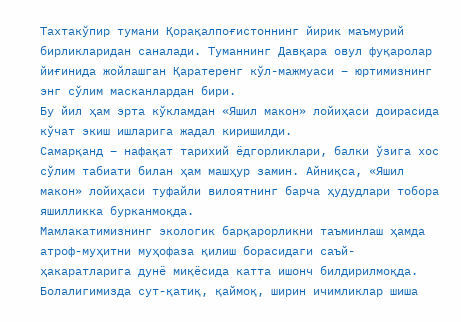Тахтакўпир тумани Қорақалпоғистоннинг йирик маъмурий бирликларидан саналади. Туманнинг Давқара овул фуқаролар йиғинида жойлашган Қаратеренг кўл-мажмуаси – юртимизнинг энг сўлим масканлардан бири.
Бу йил ҳам эрта кўкламдан «Яшил макон» лойиҳаси доирасида кўчат экиш ишларига жадал киришилди.
Самарқанд – нафақат тарихий ёдгорликлари, балки ўзига хос сўлим табиати билан ҳам машҳур замин. Айниқса, «Яшил макон» лойиҳаси туфайли вилоятнинг барча ҳудудлари тобора яшилликка бурканмоқда.
Мамлакатимизнинг экологик барқарорликни таъминлаш ҳамда атроф-муҳитни муҳофаза қилиш борасидаги саъй-ҳакаратларига дунё миқёсида катта ишонч билдирилмоқда.
Болалигимизда сут-қатиқ, қаймоқ, ширин ичимликлар шиша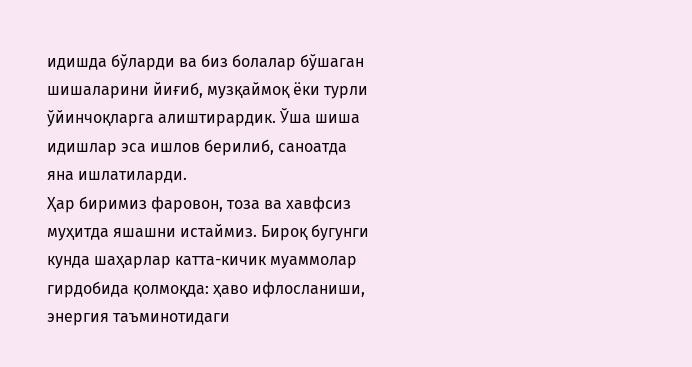идишда бўларди ва биз болалар бўшаган шишаларини йиғиб, музқаймоқ ёки турли ўйинчоқларга алиштирардик. Ўша шиша идишлар эса ишлов берилиб, саноатда яна ишлатиларди.
Ҳар биримиз фаровон, тоза ва хавфсиз муҳитда яшашни истаймиз. Бироқ бугунги кунда шаҳарлар катта-кичик муаммолар гирдобида қолмоқда: ҳаво ифлосланиши, энергия таъминотидаги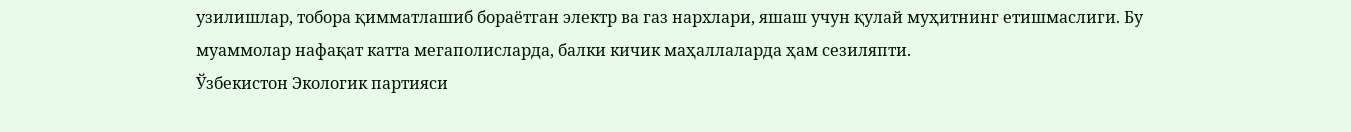узилишлар, тобора қимматлашиб бораётган электр ва газ нархлари, яшаш учун қулай муҳитнинг етишмаслиги. Бу муаммолар нафақат катта мегаполисларда, балки кичик маҳаллаларда ҳам сезиляпти.
Ўзбекистон Экологик партияси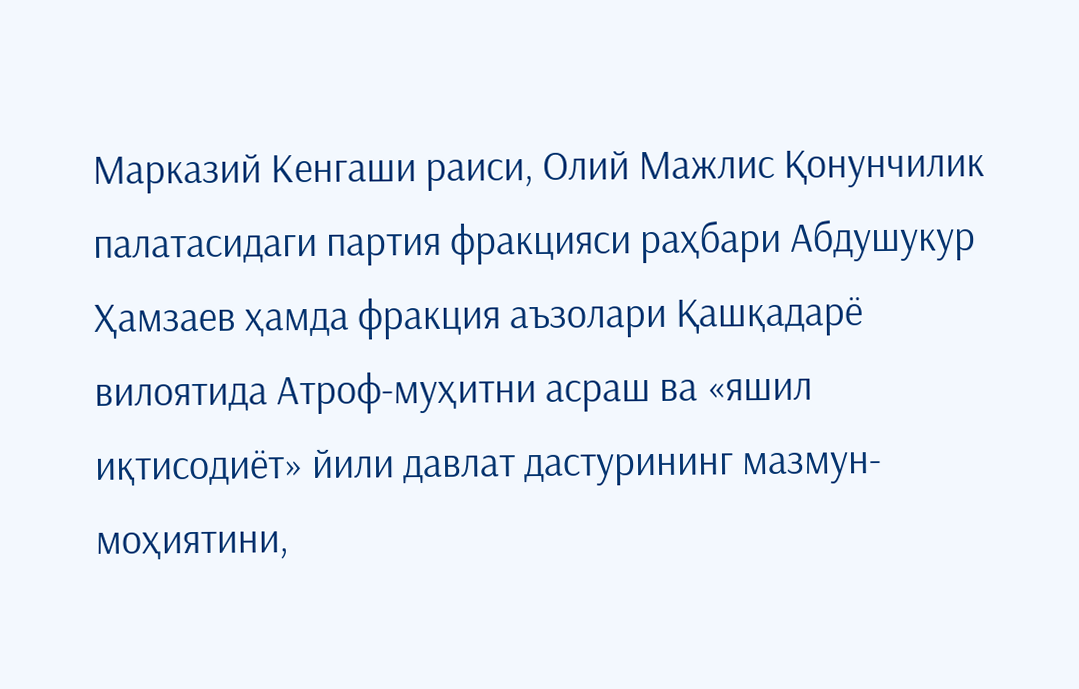Марказий Кенгаши раиси, Олий Мажлис Қонунчилик палатасидаги партия фракцияси раҳбари Абдушукур Ҳамзаев ҳамда фракция аъзолари Қашқадарё вилоятида Атроф-муҳитни асраш ва «яшил иқтисодиёт» йили давлат дастурининг мазмун-моҳиятини,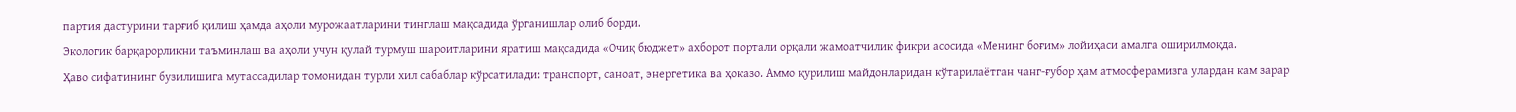партия дастурини тарғиб қилиш ҳамда аҳоли мурожаатларини тинглаш мақсадида ўрганишлар олиб борди.
Экологик барқарорликни таъминлаш ва аҳоли учун қулай турмуш шароитларини яратиш мақсадида «Очиқ бюджет» ахборот портали орқали жамоатчилик фикри асосида «Менинг боғим» лойиҳаси амалга оширилмоқда.
Ҳаво сифатининг бузилишига мутассадилар томонидан турли хил сабаблар кўрсатилади: транспорт, саноат, энергетика ва ҳоказо. Аммо қурилиш майдонларидан кўтарилаётган чанг-ғубор ҳам атмосферамизга улардан кам зарар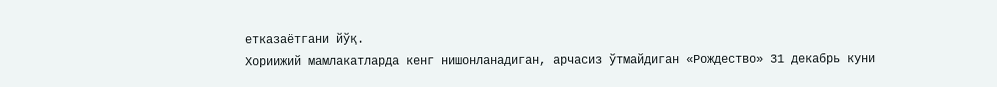етказаётгани йўқ.
Хориижий мамлакатларда кенг нишонланадиган, арчасиз ўтмайдиган «Рождество» 31 декабрь куни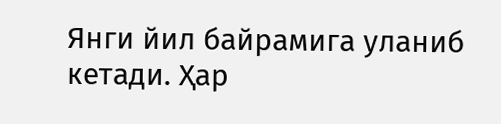Янги йил байрамига уланиб кетади. Ҳар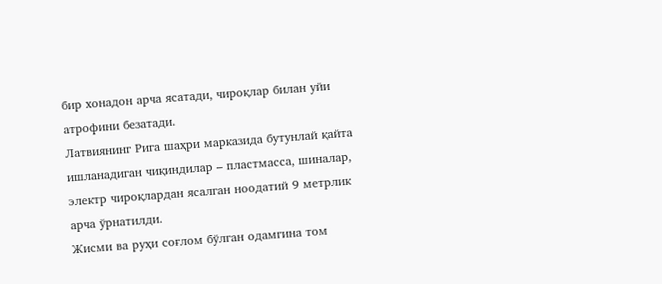бир хонадон арча ясатади, чироқлар билан уйи атрофини безатади.
Латвиянинг Рига шаҳри марказида бутунлай қайта ишланадиган чиқиндилар – пластмасса, шиналар, электр чироқлардан ясалган ноодатий 9 метрлик арча ўрнатилди.
Жисми ва руҳи соғлом бўлган одамгина том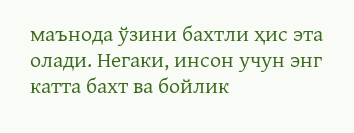маънода ўзини бахтли ҳис эта олади. Негаки, инсон учун энг катта бахт ва бойлик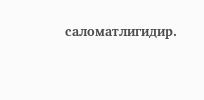саломатлигидир.